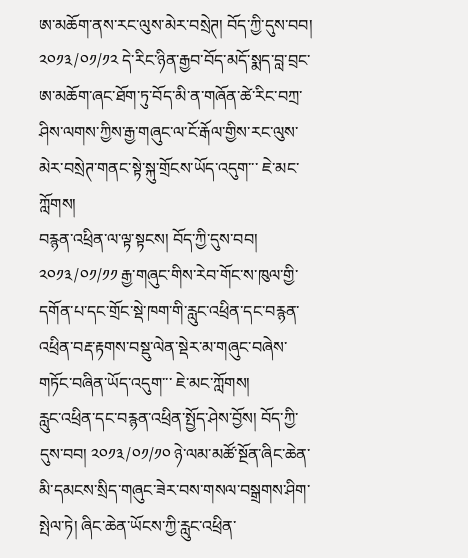ཨ་མཆོག་ནས་རང་ལུས་མེར་བསྲེཊ། བོད་ཀྱི་དུས་བབ། ༢༠༡༣/༠༡/༡༢ དེ་རིང་ཉིན་རྒྱབ་བོད་མདོ་སྨད་བླ་བྲང་ཨ་མཆོག་ཞང་ཐོག་ཏུ་བོད་མི་ན་གཞོན་ཚེ་རིང་བཀྲ་ཤིས་ལགས་ཀྱིས་རྒྱ་གཞུང་ལ་ངོ་རྒོལ་གྱིས་རང་ལུས་མེར་བསྲེཊ་གནང་སྟེ་སྐུ་གྲོངས་ཡོད་འདུག་་་ ཇེ་མང་ཀློགས།
བརྙན་འཕྲིན་ལ་ལྟ་སྟངས། བོད་ཀྱི་དུས་བབ། ༢༠༡༣/༠༡/༡༡ རྒྱ་གཞུང་གིས་རེབ་གོང་ས་ཁུལ་གྱི་དགོན་པ་དང་གྲོང་སྡེ་ཁག་གི་རླུང་འཕྲིན་དང་བརྙན་འཕྲིན་བརྡ་རྟགས་བསྡུ་ལེན་སྡེར་མ་གཞུང་བཞེས་གཏོང་བཞིན་ཡོད་འདུག་་་ ཇེ་མང་ཀློགས།
རླུང་འཕྲིན་དང་བརྙན་འཕྲིན་སྤྱོད་ཤེས་བྱོས། བོད་ཀྱི་དུས་བབ། ༢༠༡༣/༠༡/༡༠ ཉེ་ལམ་མཚོ་སྔོན་ཞིང་ཆེན་མི་དམངས་སྲིད་གཞུང་ཟེར་བས་གསལ་བསྒྲགས་ཤིག་སྤེལ་ཏེ། ཞིང་ཆེན་ཡོངས་ཀྱི་རླུང་འཕྲིན་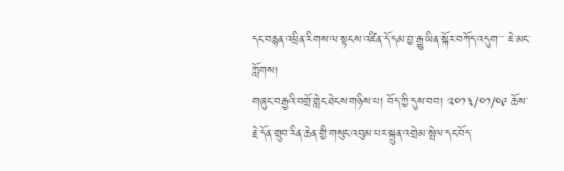དང་བརྙན་འཕྲིན་རིགས་ལ་སྟངས་འཛིན་དོ་དམ་བྱ་རྒྱུ་ཡིན་སྐོར་བཀོད་འདུག་་་ ཇེ་མང་ཀློགས།
གཞུང་བརྒྱའི་བགྲོ་གླེང་ཐེངས་གཉིས་པ། བོད་ཀྱི་དུས་བབ། ༢༠༡༣/༠༡/༠༩ ཆོས་རྗེ་དོན་གྲུབ་རིན་ཆེན་གྱི་གསུང་འབུམ་པར་སྐྲུན་འགྲེམ་སྤེལ་དང་བོད་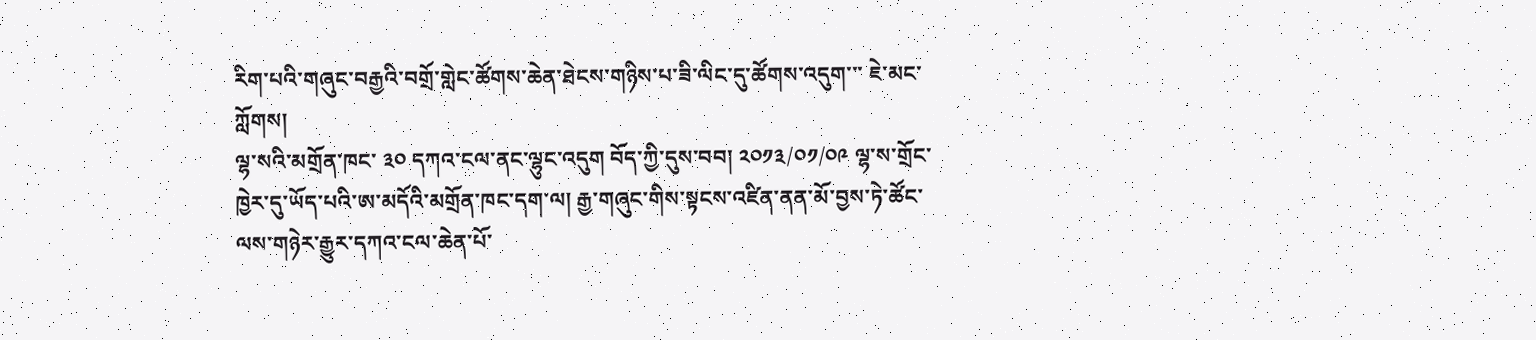རིག་པའི་གཞུང་བརྒྱའི་བགྲོ་གླེང་ཚོགས་ཆེན་ཐེངས་གཉིས་པ་ཟི་ལིང་དུ་ཚོགས་འདུག་་་ ཇེ་མང་ཀློགས།
ལྷ་སའི་མགྲོན་ཁང་ ༣༠ དཀའ་ངལ་ནང་ལྷུང་འདུག བོད་ཀྱི་དུས་བབ། ༢༠༡༣/༠༡/༠༩ ལྷ་ས་གྲོང་ཁྱེར་དུ་ཡོད་པའི་ཨ་མདོའི་མགྲོན་ཁང་དག་ལ། རྒྱ་གཞུང་གིས་སྟངས་འཛིན་ནན་མོ་བྱས་ཏེ་ཚོང་ལས་གཉེར་རྒྱུར་དཀའ་ངལ་ཆེན་པོ་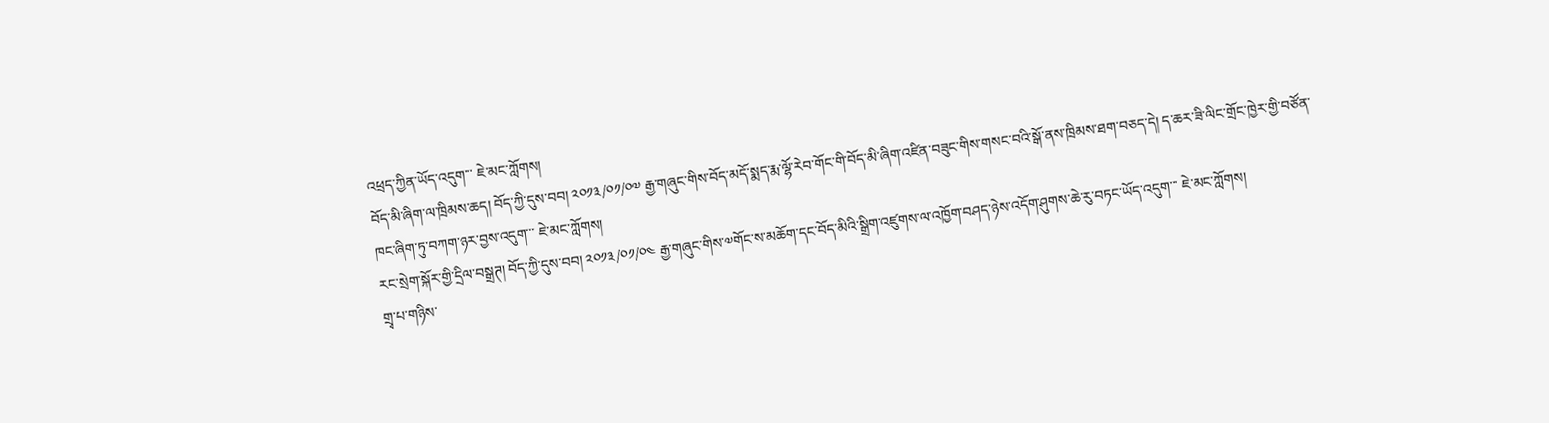འཕྲད་ཀྱིན་ཡོད་འདུག་་་ ཇེ་མང་ཀློགས།
བོད་མི་ཞིག་ལ་ཁྲིམས་ཆད། བོད་ཀྱི་དུས་བབ། ༢༠༡༣/༠༡/༠༧ རྒྱ་གཞུང་གིས་བོད་མདོ་སྨད་རྨ་ལྷོ་རེབ་གོང་གི་བོད་མི་ཞིག་འཛིན་བཟུང་གིས་གསང་བའི་སྒོ་ནས་ཁྲིམས་ཐག་བཅད་དེ། ད་ཆར་ཟི་ལིང་གྲོང་ཁྱེར་གྱི་བཙོན་ཁང་ཞིག་ཏུ་བཀག་ཉར་བྱས་འདུག་་་ ཇེ་མང་ཀློགས།
རང་སྲེག་སྐོར་གྱི་དྲིལ་བསྒྲཊ། བོད་ཀྱི་དུས་བབ། ༢༠༡༣/༠༡/༠༤ རྒྱ་གཞུང་གིས་༧གོང་ས་མཆོག་དང་བོད་མིའི་སྒྲིག་འཛུགས་ལ་འཁྱོག་བཤད་ཉེས་འདོག་ཤུགས་ཆེ་རུ་བཏང་ཡོད་འདུག་་་ ཇེ་མང་ཀློགས།
གྲྭ་པ་གཉིས་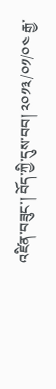འཛིན་བཟུང་། བོད་ཀྱི་དུས་བབ། ༢༠༡༣/༠༡/༠༤ རྒྱ་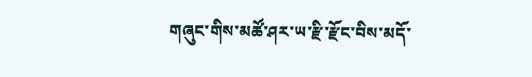གཞུང་གིས་མཚོ་ཤར་ཡ་རྫི་རྫོང་བིས་མདོ་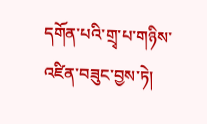དགོན་པའི་གྲྭ་པ་གཉིས་འཛིན་བཟུང་བྱས་ཏེ།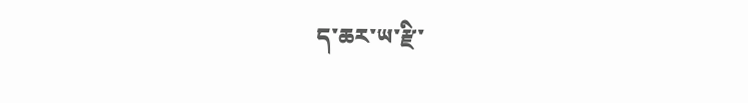ད་ཆར་ཡ་རྫི་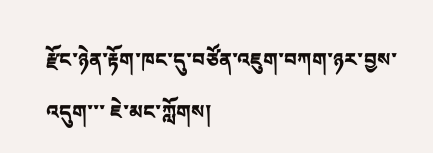རྫོང་ཉེན་རྟོག་ཁང་དུ་བཙོན་འཇུག་བཀག་ཉར་བྱས་འདུག་་་ ཇེ་མང་ཀློགས།